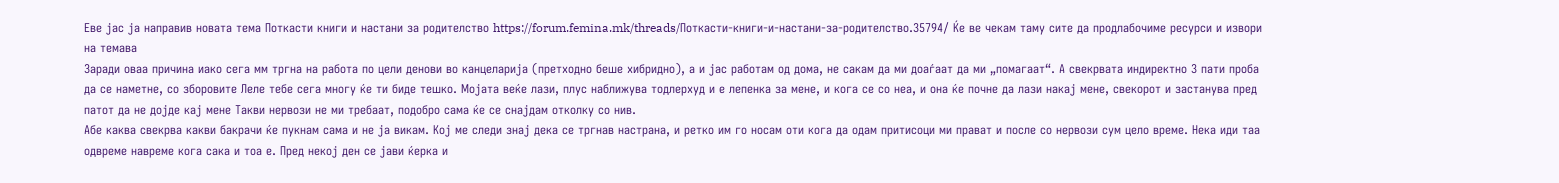Еве јас ја направив новата тема Поткасти книги и настани за родителство https://forum.femina.mk/threads/Поткасти-книги-и-настани-за-родителство.35794/ Ќе ве чекам таму сите да продлабочиме ресурси и извори на темава
Заради оваа причина иако сега мм тргна на работа по цели денови во канцеларија (претходно беше хибридно), а и јас работам од дома, не сакам да ми доаѓаат да ми „помагаат“. А свекрвата индиректно 3 пати проба да се наметне, со зборовите Леле тебе сега многу ќе ти биде тешко. Мојата веќе лази, плус наближува тодлерхуд и е лепенка за мене, и кога се со неа, и она ќе почне да лази накај мене, свекорот и застанува пред патот да не дојде кај мене Такви нервози не ми требаат, подобро сама ќе се снајдам отколку со нив.
Абе каква свекрва какви бакрачи ќе пукнам сама и не ја викам. Кој ме следи знај дека се тргнав настрана, и ретко им го носам оти кога да одам притисоци ми прават и после со нервози сум цело време. Нека иди таа одвреме навреме кога сака и тоа е. Пред некој ден се јави ќерка и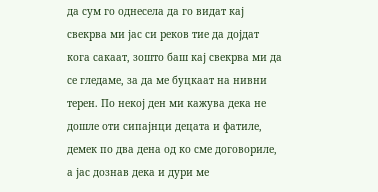да сум го однесела да го видат кај свекрва ми јас си реков тие да дојдат кога сакаат, зошто баш кај свекрва ми да се гледаме, за да ме буцкаат на нивни терен. По некој ден ми кажува дека не дошле оти сипајнци децата и фатиле, демек по два дена од ко сме договориле, а јас дознав дека и дури ме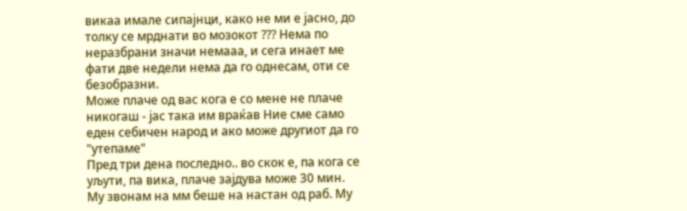викаа имале сипајнци, како не ми е јасно, до толку се мрднати во мозокот ??? Нема по неразбрани значи немааа, и сега инает ме фати две недели нема да го однесам, оти се безобразни.
Може плаче од вас кога е со мене не плаче никогаш - јас така им враќав Ние сме само еден себичен народ и ако може другиот да го "утепаме"
Пред три дена последно.. во скок е, па кога се уљути, па вика, плаче зајдува може 30 мин. Му звонам на мм беше на настан од раб. Му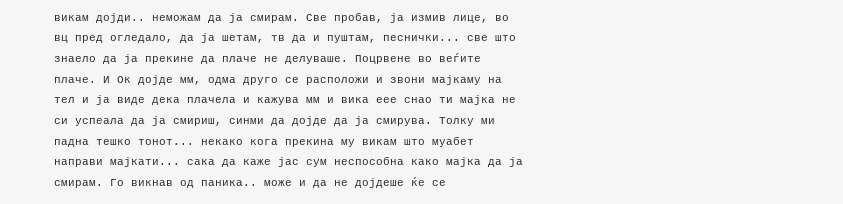викам дојди.. неможам да ја смирам. Све пробав, ја измив лице, во вц пред огледало, да ја шетам, тв да и пуштам, песнички... све што знаело да ја прекине да плаче не делуваше. Поцрвене во веѓите плаче. И Ок дојде мм, одма друго се расположи и звони мајкаму на тел и ја виде дека плачела и кажува мм и вика еее снао ти мајка не си успеала да ја смириш, синми да дојде да ја смирува. Толку ми падна тешко тонот... некако кога прекина му викам што муабет направи мајкати... сака да каже јас сум неспособна како мајка да ја смирам. Го викнав од паника.. може и да не дојдеше ќе се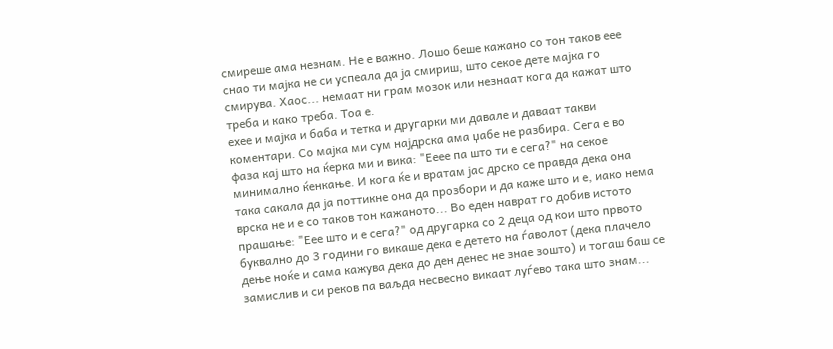смиреше ама незнам. Не е важно. Лошо беше кажано со тон таков еее снао ти мајка не си успеала да ја смириш, што секое дете мајка го смирува. Хаос... немаат ни грам мозок или незнаат кога да кажат што треба и како треба. Тоа е.
ехее и мајка и баба и тетка и другарки ми давале и даваат такви коментари. Со мајка ми сум најдрска ама џабе не разбира. Сега е во фаза кај што на ќерка ми и вика: "Ееее па што ти е сега?" на секое минимално ќенкање. И кога ќе и вратам јас дрско се правда дека она така сакала да ја поттикне она да прозбори и да каже што и е, иако нема врска не и е со таков тон кажаното... Во еден наврат го добив истото прашање: "Еее што и е сега?" од другарка со 2 деца од кои што првото буквално до 3 години го викаше дека е детето на ѓаволот (дека плачело дење ноќе и сама кажува дека до ден денес не знае зошто) и тогаш баш се замислив и си реков па ваљда несвесно викаат луѓево така што знам...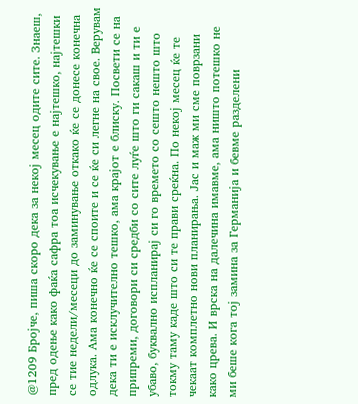@1209 Бројче, пиша скоро дека за некој месец одите сите. Знаеш, пред одење како фаќа сафра тоа исчекување е најтешко, најтешки се тие недели/месеци до заминување откако ќе се донесе конечна одлука. Ама конечно ќе се споите и се ќе си легне на свое. Верувам дека ти е исклучително тешко, ама крајот е блиску. Посвети се на припреми, договори си средби со сите луѓе што ги сакаш и ти е убаво, буквално испланирај си го времето со сешто нешто што токму таму каде што си те прави среќна. По некој месец ќе те чекаат комплетно нови планирања. Јас и маж ми сме поврзани како црева. И врска на далечина имавме, ама ништо потешко не ми беше кога тој замина за Германија и бевме разделени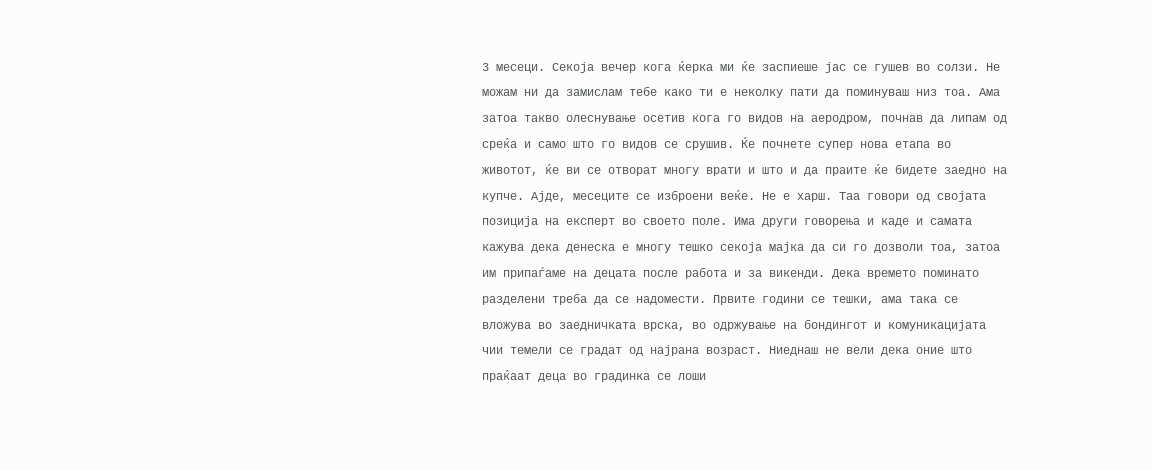3 месеци. Секоја вечер кога ќерка ми ќе заспиеше јас се гушев во солзи. Не можам ни да замислам тебе како ти е неколку пати да поминуваш низ тоа. Ама затоа такво олеснување осетив кога го видов на аеродром, почнав да липам од среќа и само што го видов се срушив. Ќе почнете супер нова етапа во животот, ќе ви се отворат многу врати и што и да праите ќе бидете заедно на купче. Ајде, месеците се изброени веќе. Не е харш. Таа говори од својата позиција на експерт во своето поле. Има други говорења и каде и самата кажува дека денеска е многу тешко секоја мајка да си го дозволи тоа, затоа им припаѓаме на децата после работа и за викенди. Дека времето поминато разделени треба да се надомести. Првите години се тешки, ама така се вложува во заедничката врска, во одржување на бондингот и комуникацијата чии темели се градат од најрана возраст. Ниеднаш не вели дека оние што праќаат деца во градинка се лоши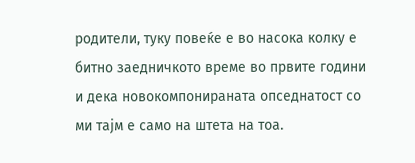родители, туку повеќе е во насока колку е битно заедничкото време во првите години и дека новокомпонираната опседнатост со ми тајм е само на штета на тоа.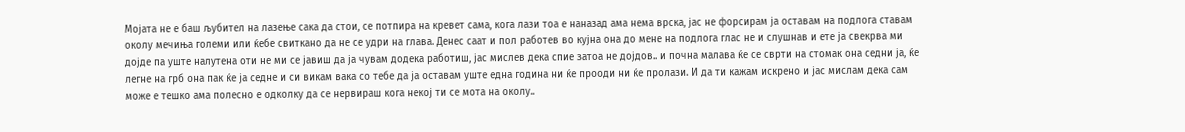Мојата не е баш љубител на лазење сака да стои, се потпира на кревет сама, кога лази тоа е наназад ама нема врска, јас не форсирам ја оставам на подлога ставам околу мечиња големи или ќебе свиткано да не се удри на глава. Денес саат и пол работев во кујна она до мене на подлога глас не и слушнав и ете ја свекрва ми дојде па уште налутена оти не ми се јавиш да ја чувам додека работиш, јас мислев дека спие затоа не дојдов.. и почна малава ќе се сврти на стомак она седни ја, ќе легне на грб она пак ќе ја седне и си викам вака со тебе да ја оставам уште една година ни ќе прооди ни ќе пролази. И да ти кажам искрено и јас мислам дека сам може е тешко ама полесно е одколку да се нервираш кога некој ти се мота на околу..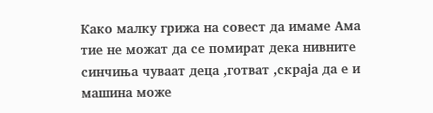Како малку грижа на совест да имаме Ама тие не можат да се помират дека нивните синчиња чуваат деца ,готват ,скраја да е и машина може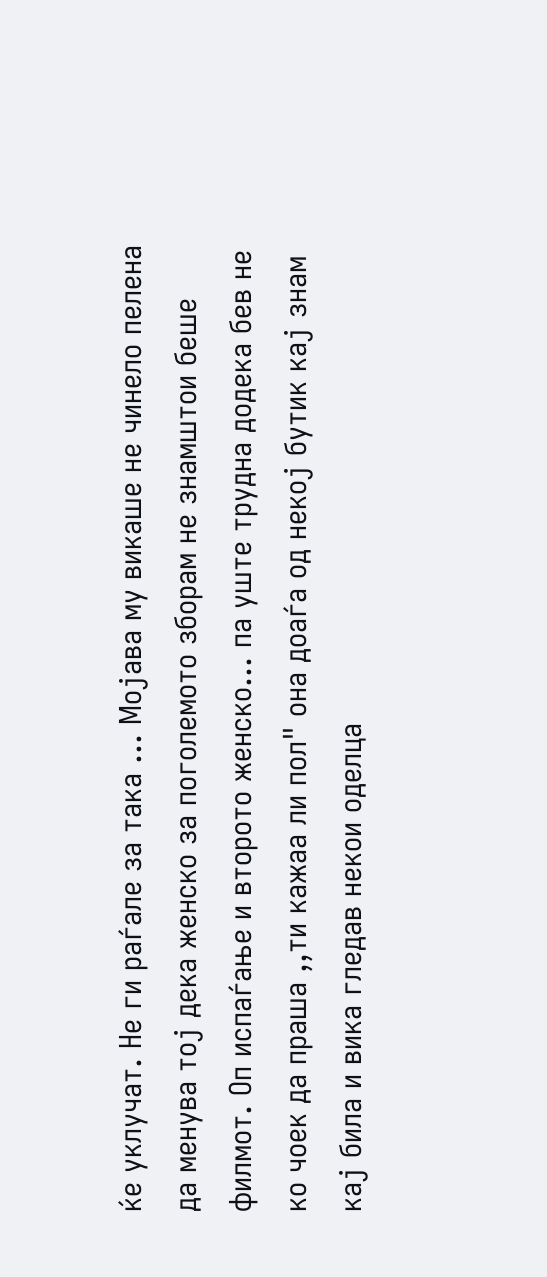ќе уклучат. Не ги раѓале за така ... Мојава му викаше не чинело пелена да менува тој дека женско за поголемото зборам не знамштои беше филмот. Оп испаѓање и второто женско... па уште трудна додека бев не ко чоек да праша ,,ти кажаа ли пол" она доаѓа од некој бутик кај знам кај била и вика гледав некои оделца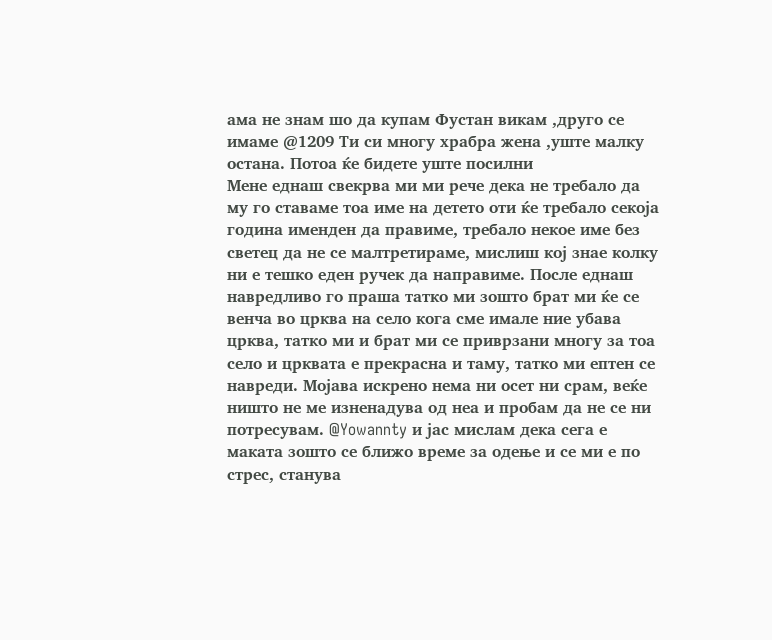ама не знам шо да купам Фустан викам ,друго се имаме @1209 Ти си многу храбра жена ,уште малку остана. Потоа ќе бидете уште посилни
Мене еднаш свекрва ми ми рече дека не требало да му го ставаме тоа име на детето оти ќе требало секоја година именден да правиме, требало некое име без светец да не се малтретираме, мислиш кој знае колку ни е тешко еден ручек да направиме. После еднаш навредливо го праша татко ми зошто брат ми ќе се венча во црква на село кога сме имале ние убава црква, татко ми и брат ми се приврзани многу за тоа село и црквата е прекрасна и таму, татко ми ептен се навреди. Мојава искрено нема ни осет ни срам, веќе ништо не ме изненадува од неа и пробам да не се ни потресувам. @Yowannty и јас мислам дека сега е маката зошто се ближо време за одење и се ми е по стрес, станува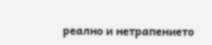реално и нетрапението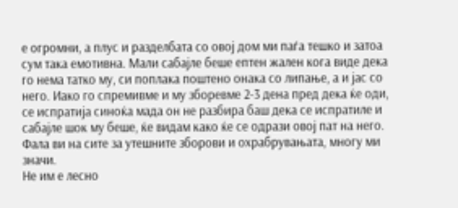е огромни, а плус и разделбата со овој дом ми паѓа тешко и затоа сум така емотивна. Мали сабајле беше ептен жален кога виде дека го нема татко му, си поплака поштено онака со липање, а и јас со него. Иако го спремивме и му зборевме 2-3 дена пред дека ќе оди, се испратија синоќа мада он не разбира баш дека се испратиле и сабајле шок му беше, ќе видам како ќе се одрази овој пат на него. Фала ви на сите за утешните зборови и охрабрувањата, многу ми значи.
Не им е лесно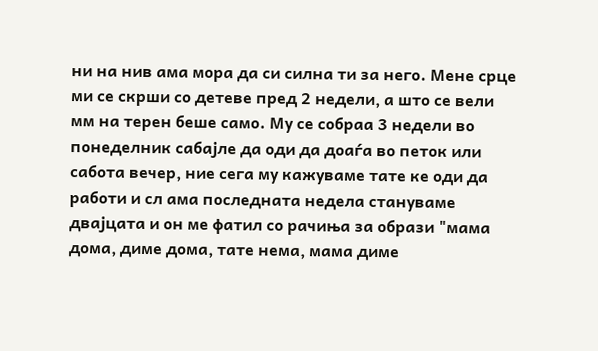ни на нив ама мора да си силна ти за него. Мене срце ми се скрши со детеве пред 2 недели, а што се вели мм на терен беше само. Му се собраа 3 недели во понеделник сабајле да оди да доаѓа во петок или сабота вечер, ние сега му кажуваме тате ке оди да работи и сл ама последната недела стануваме двајцата и он ме фатил со рачиња за образи "мама дома, диме дома, тате нема, мама диме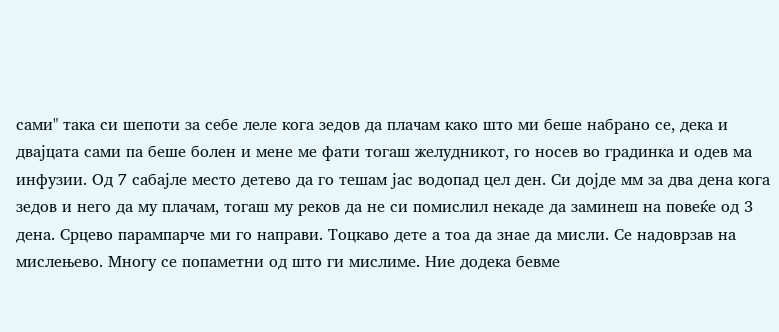сами" така си шепоти за себе леле кога зедов да плачам како што ми беше набрано се, дека и двајцата сами па беше болен и мене ме фати тогаш желудникот, го носев во градинка и одев ма инфузии. Од 7 сабајле место детево да го тешам јас водопад цел ден. Си дојде мм за два дена кога зедов и него да му плачам, тогаш му реков да не си помислил некаде да заминеш на повеќе од 3 дена. Срцево парампарче ми го направи. Тоцкаво дете а тоа да знае да мисли. Се надоврзав на мислењево. Многу се попаметни од што ги мислиме. Ние додека бевме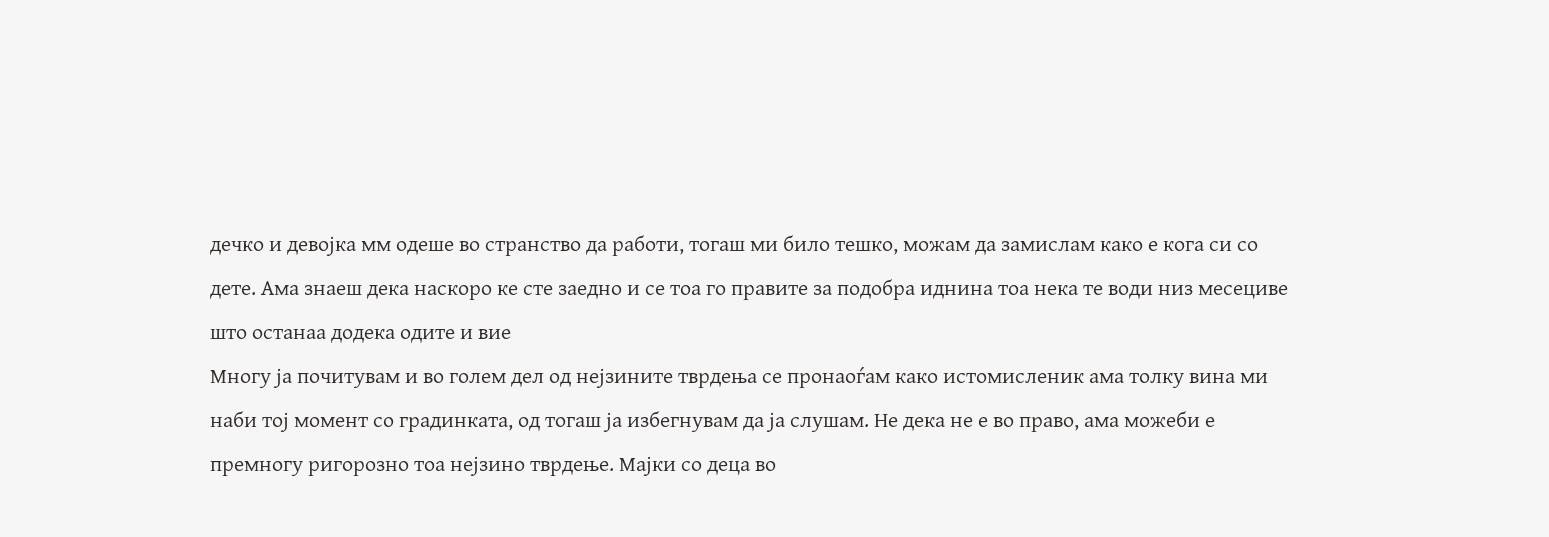дечко и девојка мм одеше во странство да работи, тогаш ми било тешко, можам да замислам како е кога си со дете. Ама знаеш дека наскоро ке сте заедно и се тоа го правите за подобра иднина тоа нека те води низ месециве што останаа додека одите и вие
Многу ја почитувам и во голем дел од нејзините тврдења се пронаоѓам како истомисленик ама толку вина ми наби тој момент со градинката, од тогаш ја избегнувам да ја слушам. Не дека не е во право, ама можеби е премногу ригорозно тоа нејзино тврдење. Мајки со деца во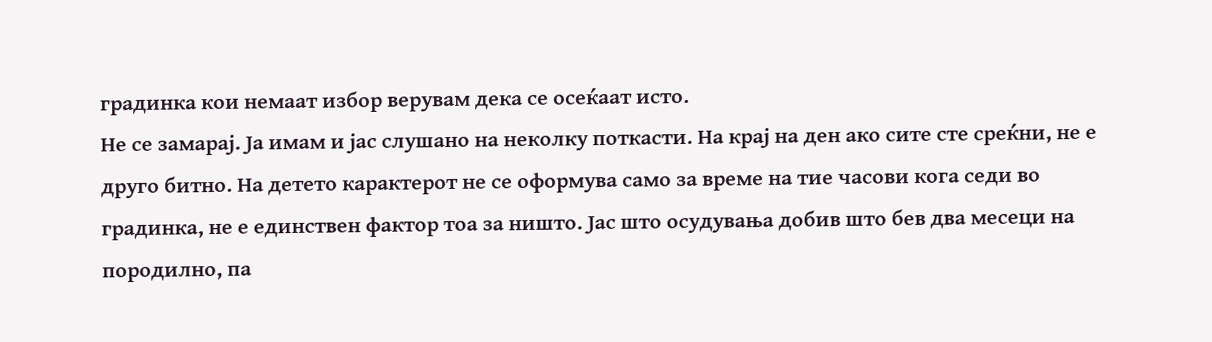градинка кои немаат избор верувам дека се осеќаат исто.
Не се замарај. Ја имам и јас слушано на неколку поткасти. На крај на ден ако сите сте среќни, не е друго битно. На детето карактерот не се оформува само за време на тие часови кога седи во градинка, не е единствен фактор тоа за ништо. Јас што осудувања добив што бев два месеци на породилно, па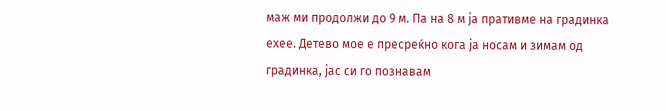маж ми продолжи до 9 м. Па на 8 м ја пративме на градинка ехее. Детево мое е пресреќно кога ја носам и зимам од градинка, јас си го познавам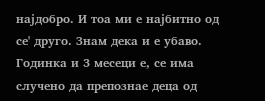најдобро. И тоа ми е најбитно од се' друго. Знам дека и е убаво. Годинка и 3 месеци е, се има случено да препознае деца од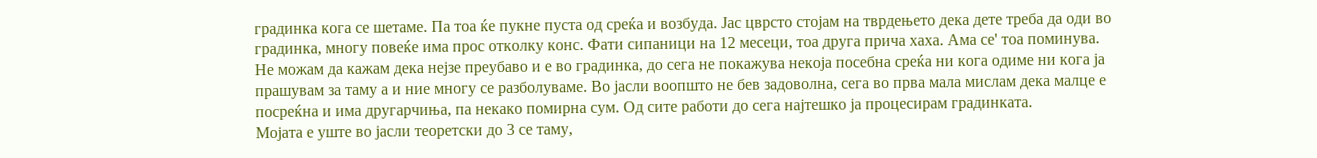градинка кога се шетаме. Па тоа ќе пукне пуста од среќа и возбуда. Јас цврсто стојам на тврдењето дека дете треба да оди во градинка, многу повеќе има прос отколку конс. Фати сипаници на 12 месеци, тоа друга прича хаха. Ама се' тоа поминува.
Не можам да кажам дека нејзе преубаво и е во градинка, до сега не покажува некоја посебна среќа ни кога одиме ни кога ја прашувам за таму а и ние многу се разболуваме. Во јасли воопшто не бев задоволна, сега во прва мала мислам дека малце е посреќна и има другарчиња, па некако помирна сум. Од сите работи до сега најтешко ја процесирам градинката.
Мојата е уште во јасли теоретски до 3 се таму,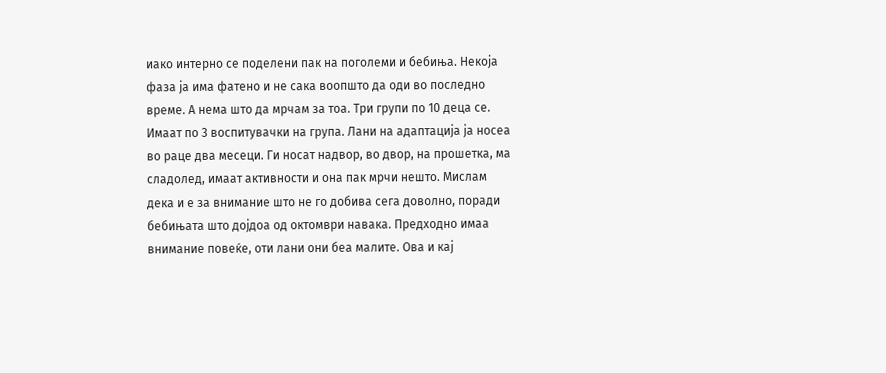иако интерно се поделени пак на поголеми и бебиња. Некоја фаза ја има фатено и не сака воопшто да оди во последно време. А нема што да мрчам за тоа. Три групи по 10 деца се. Имаат по 3 воспитувачки на група. Лани на адаптација ја носеа во раце два месеци. Ги носат надвор, во двор, на прошетка, ма сладолед, имаат активности и она пак мрчи нешто. Мислам дека и е за внимание што не го добива сега доволно, поради бебињата што дојдоа од октомври навака. Предходно имаа внимание повеќе, оти лани они беа малите. Ова и кај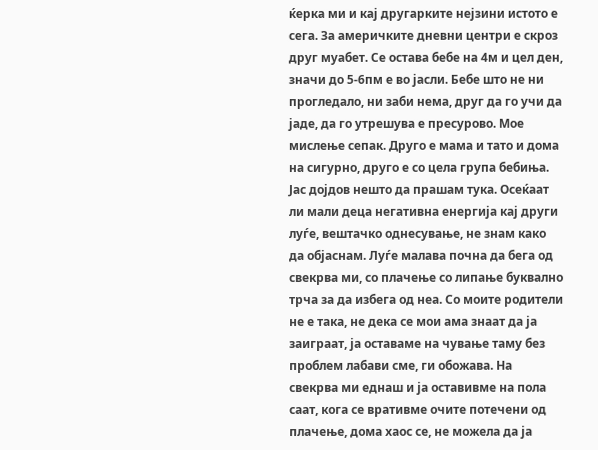ќерка ми и кај другарките нејзини истото е сега. За америчките дневни центри е скроз друг муабет. Се остава бебе на 4м и цел ден, значи до 5-6пм е во јасли. Бебе што не ни прогледало, ни заби нема, друг да го учи да јаде, да го утрешува е пресурово. Мое мислење сепак. Друго е мама и тато и дома на сигурно, друго е со цела група бебиња.
Јас дојдов нешто да прашам тука. Осеќаат ли мали деца негативна енергија кај други луѓе, вештачко однесување, не знам како да објаснам. Луѓе малава почна да бега од свекрва ми, со плачење со липање буквално трча за да избега од неа. Со моите родители не е така, не дека се мои ама знаат да ја заиграат, ја оставаме на чување таму без проблем лабави сме, ги обожава. На свекрва ми еднаш и ја оставивме на пола саат, кога се вративме очите потечени од плачењe, дома хаос се, не можела да ја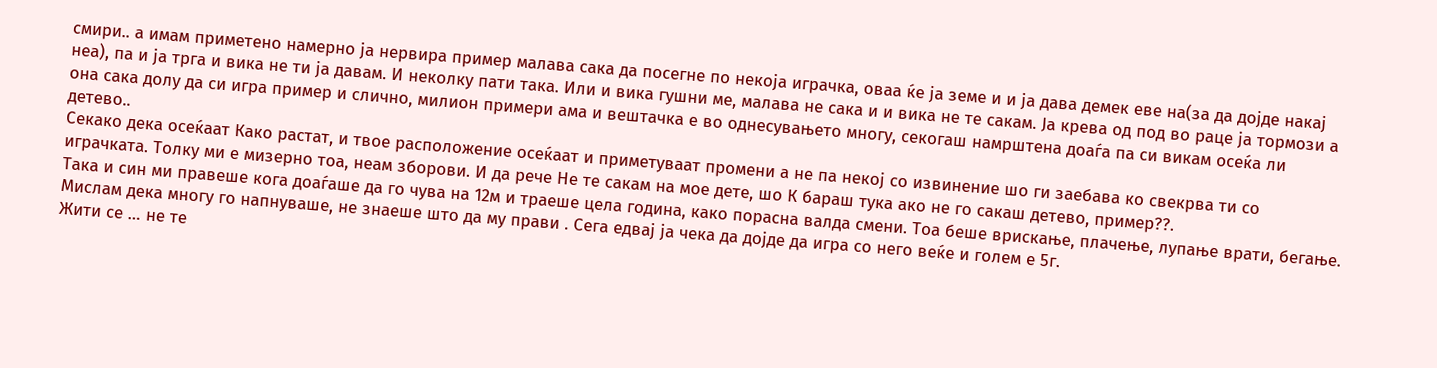смири.. а имам приметено намерно ја нервира пример малава сака да посегне по некоја играчка, оваа ќе ја земе и и ја дава демек еве на(за да дојде накај неа), па и ја трга и вика не ти ја давам. И неколку пати така. Или и вика гушни ме, малава не сака и и вика не те сакам. Ја крева од под во раце ја тормози а она сака долу да си игра пример и слично, милион примери ама и вештачка е во однесувањето многу, секогаш намрштена доаѓа па си викам осеќа ли детево..
Секако дека осеќаат Како растат, и твое расположение осеќаат и приметуваат промени а не па некој со извинение шо ги заебава ко свекрва ти со играчката. Толку ми е мизерно тоа, неам зборови. И да рече Не те сакам на мое дете, шо К бараш тука ако не го сакаш детево, пример??.
Така и син ми правеше кога доаѓаше да го чува на 12м и траеше цела година, како порасна валда смени. Тоа беше врискање, плачење, лупање врати, бегање. Мислам дека многу го напнуваше, не знаеше што да му прави . Сега едвај ја чека да дојде да игра со него веќе и голем е 5г.
Жити се … не те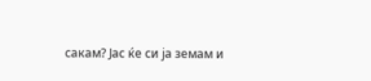сакам? Јас ќе си ја земам и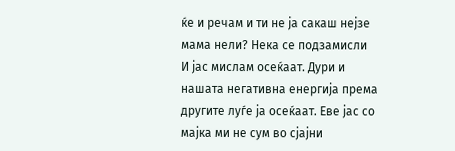ќе и речам и ти не ја сакаш нејзе мама нели? Нека се подзамисли
И јас мислам осеќаат. Дури и нашата негативна енергија према другите луѓе ја осеќаат. Еве јас со мајка ми не сум во сјајни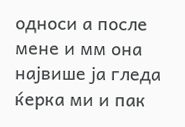односи а после мене и мм она највише ја гледа ќерка ми и пак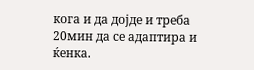кога и да дојде и треба 20мин да се адаптира и ќенка.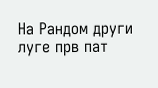На Рандом други луге прв пат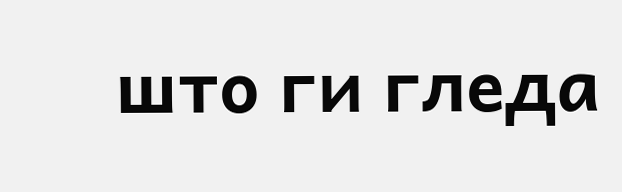што ги гледа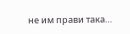не им прави така…